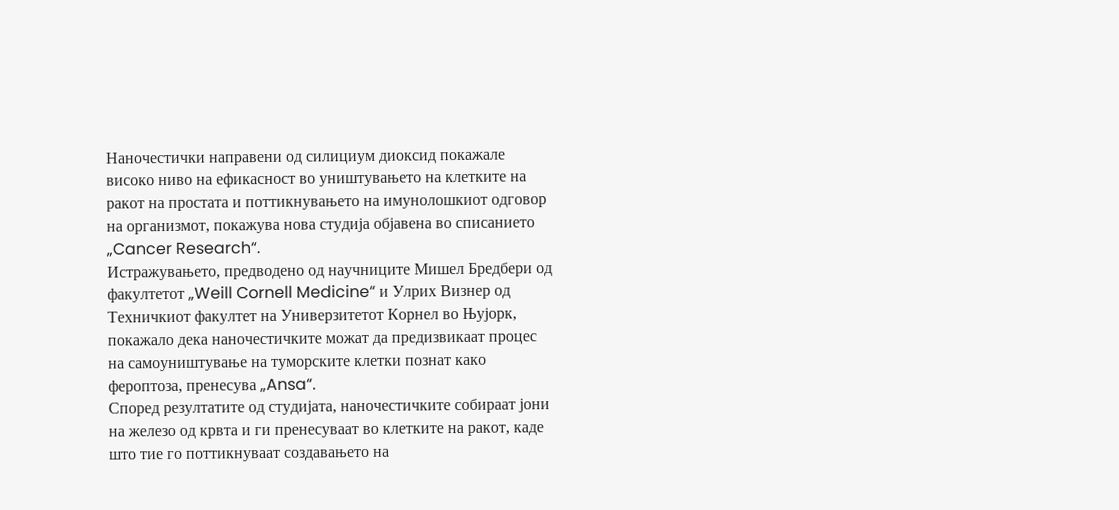Наночестички направени од силициум диоксид покажале високо ниво на ефикасност во уништувањето на клетките на ракот на простата и поттикнувањето на имунолошкиот одговор на организмот, покажува нова студија објавена во списанието „Cancer Research“.
Истражувањето, предводено од научниците Мишел Бредбери од факултетот „Weill Cornell Medicine“ и Улрих Визнер од Техничкиот факултет на Универзитетот Корнел во Њујорк, покажало дека наночестичките можат да предизвикаат процес на самоуништување на туморските клетки познат како фероптоза, пренесува „Ansa“.
Според резултатите од студијата, наночестичките собираат јони на железо од крвта и ги пренесуваат во клетките на ракот, каде што тие го поттикнуваат создавањето на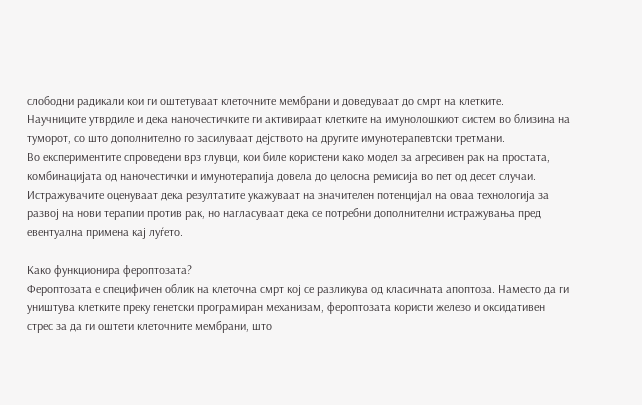слободни радикали кои ги оштетуваат клеточните мембрани и доведуваат до смрт на клетките.
Научниците утврдиле и дека наночестичките ги активираат клетките на имунолошкиот систем во близина на туморот, со што дополнително го засилуваат дејството на другите имунотерапевтски третмани.
Во експериментите спроведени врз глувци, кои биле користени како модел за агресивен рак на простата, комбинацијата од наночестички и имунотерапија довела до целосна ремисија во пет од десет случаи.
Истражувачите оценуваат дека резултатите укажуваат на значителен потенцијал на оваа технологија за развој на нови терапии против рак, но нагласуваат дека се потребни дополнителни истражувања пред евентуална примена кај луѓето.

Како функционира фероптозата?
Фероптозата е специфичен облик на клеточна смрт кој се разликува од класичната апоптоза. Наместо да ги уништува клетките преку генетски програмиран механизам, фероптозата користи железо и оксидативен стрес за да ги оштети клеточните мембрани, што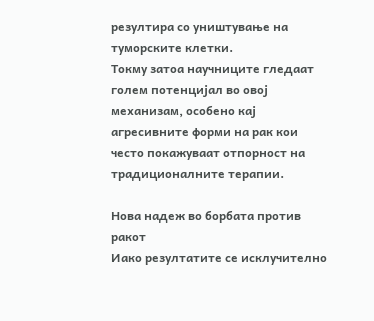резултира со уништување на туморските клетки.
Токму затоа научниците гледаат голем потенцијал во овој механизам, особено кај агресивните форми на рак кои често покажуваат отпорност на традиционалните терапии.

Нова надеж во борбата против ракот
Иако резултатите се исклучително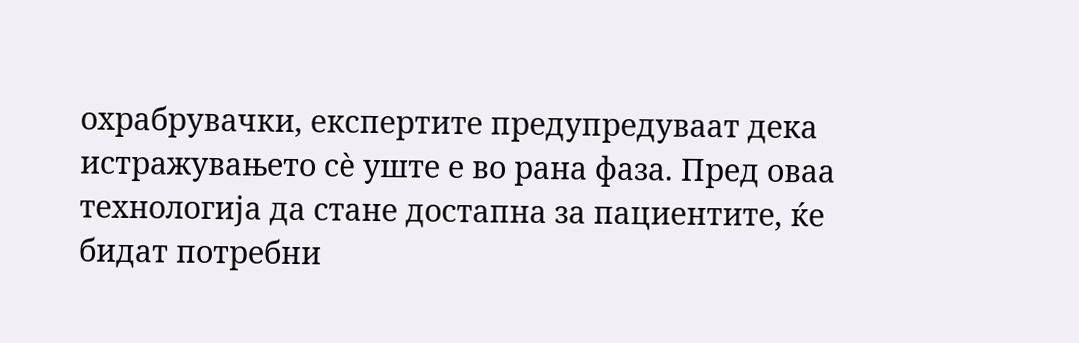охрабрувачки, експертите предупредуваат дека истражувањето сè уште е во рана фаза. Пред оваа технологија да стане достапна за пациентите, ќе бидат потребни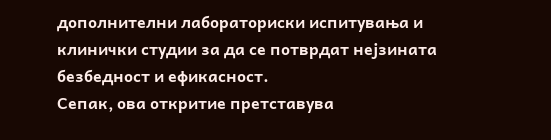дополнителни лабораториски испитувања и клинички студии за да се потврдат нејзината безбедност и ефикасност.
Сепак, ова откритие претставува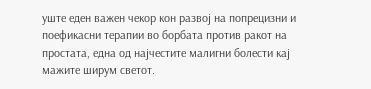уште еден важен чекор кон развој на попрецизни и поефикасни терапии во борбата против ракот на простата, една од најчестите малигни болести кај мажите ширум светот.